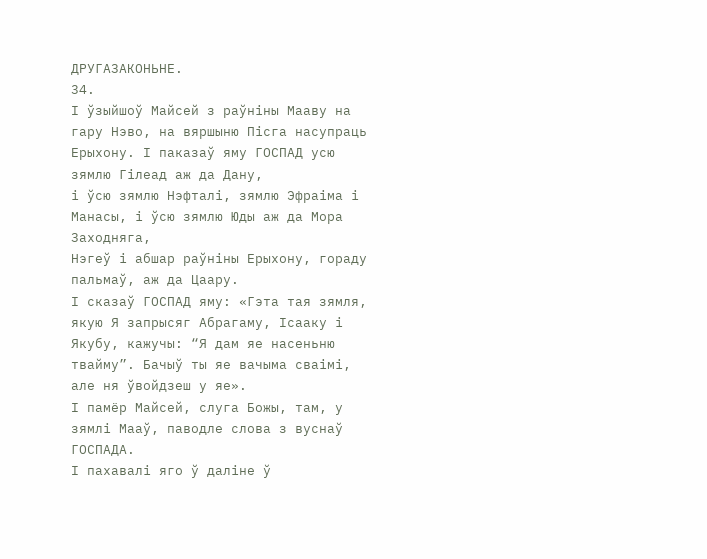ДРУГАЗАКОНЬНЕ.
34.
І ўзыйшоў Майсей з раўніны Мааву на гару Нэво, на вяршыню Пісга насупраць Ерыхону. І паказаў яму ГОСПАД усю зямлю Гілеад аж да Дану,
і ўсю зямлю Нэфталі, зямлю Эфраіма і Манасы, і ўсю зямлю Юды аж да Мора Заходняга,
Нэгеў і абшар раўніны Ерыхону, гораду пальмаў, аж да Цаару.
І сказаў ГОСПАД яму: «Гэта тая зямля, якую Я запрысяг Абрагаму, Ісааку і Якубу, кажучы: “Я дам яе насеньню твайму”. Бачыў ты яе вачыма сваімі, але ня ўвойдзеш у яе».
І памёр Майсей, слуга Божы, там, у зямлі Мааў, паводле слова з вуснаў ГОСПАДА.
І пахавалі яго ў даліне ў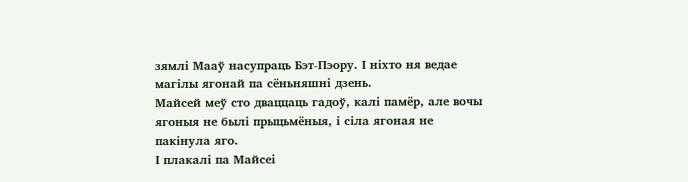зямлі Мааў насупраць Бэт-Пэору. І ніхто ня ведае магілы ягонай па сёньняшні дзень.
Майсей меў сто дваццаць гадоў, калі памёр, але вочы ягоныя не былі прыцьмёныя, і сіла ягоная не пакінула яго.
І плакалі па Майсеі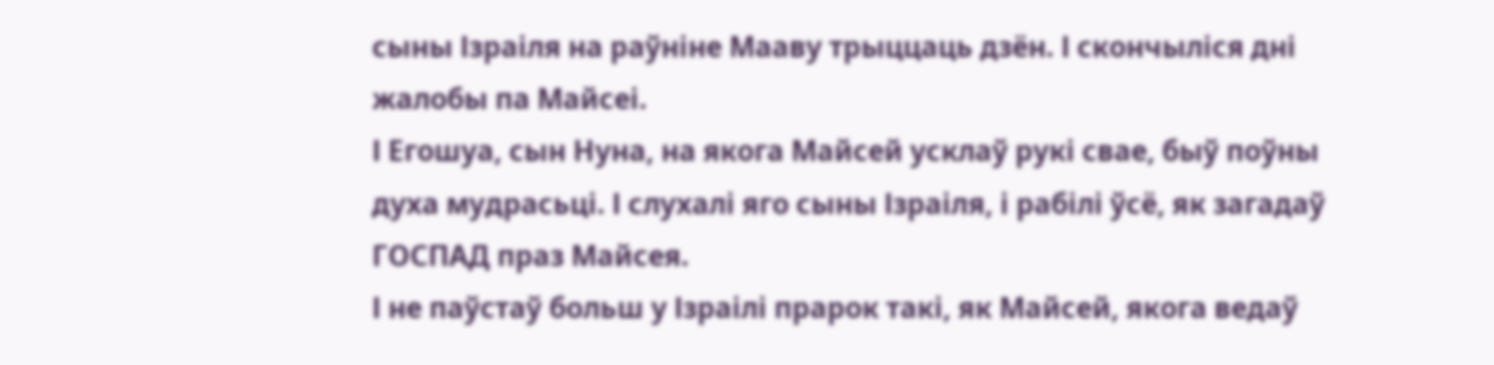сыны Ізраіля на раўніне Мааву трыццаць дзён. І скончыліся дні жалобы па Майсеі.
І Егошуа, сын Нуна, на якога Майсей усклаў рукі свае, быў поўны духа мудрасьці. І слухалі яго сыны Ізраіля, і рабілі ўсё, як загадаў ГОСПАД праз Майсея.
І не паўстаў больш у Ізраілі прарок такі, як Майсей, якога ведаў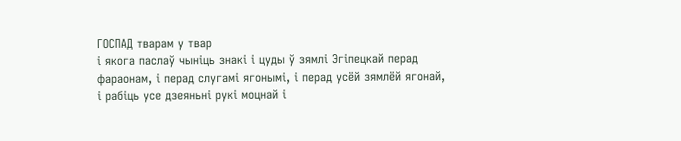ГОСПАД тварам у твар
і якога паслаў чыніць знакі і цуды ў зямлі Эгіпецкай перад фараонам, і перад слугамі ягонымі, і перад усёй зямлёй ягонай,
і рабіць усе дзеяньні рукі моцнай і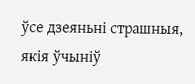ўсе дзеяньні страшныя, якія ўчыніў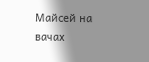Майсей на вачах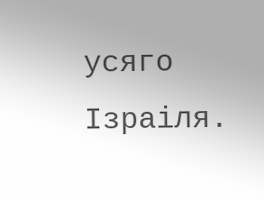усяго Ізраіля.